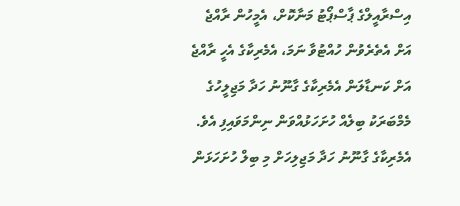އިސްރާއީލްގެ ޕާސްޕޯޓު މަނާކޮށް، އެމީހުން ރާއްޖެ އަށް އެތެރެވުން ހުއްޓުވާ ނަމަ، އެމެރިކާގެ އެހީ ރާއްޖެ އަށް ކަނޑާލަން އެމެރިކާގެ ގާނޫނު ހަދާ މަޖިލީހުގެ މެމްބަރަކު ބިލެއް ހުށަހަޅުއްވަން ނިންމަވައިފި އެވެ.
އެމެރިކާގެ ގާނޫނު ހަދާ މަޖިލިހަށް މި ބިލް ހުށަހަޅަން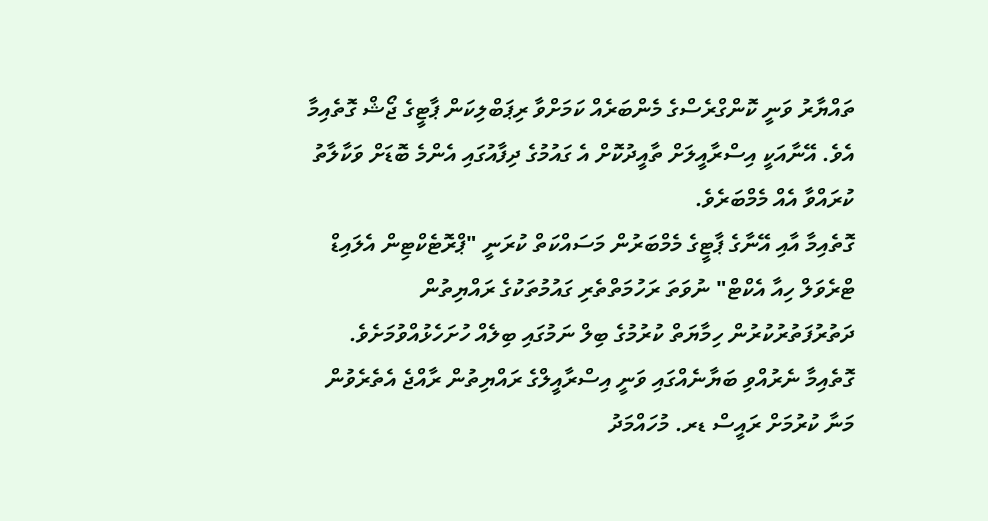ތައްޔާރު ވަނީ ކޮންގްރެސްގެ މެންބަރެއް ކަމަށްވާ ރިޕަބްލިކަން ޕާޓީގެ ޖޯޝް ގޮތެއިމާ އެވެ. އޭނާއަކީ އިސްރާއީލަށް ތާއީދުކޮށް އެ ގައުމުގެ ދިފާއުގައި އެންމެ ބޮޑަށް ވަކާލާތު ކުރައްވާ އެއް މެމްބަރެވެ.
ގޮތެއިމާ އާއި އޭނާގެ ޕާޓީގެ މެމްބަރުން މަސައްކަތް ކުރަނީ "ޕްރޮޓެކްޓިން އެލައިޑް ޓްރެވަލް ހިއާ އެކްޓް" ނުވަތަ ރަހުމަތްތެރި ގައުމުތަކުގެ ރައްޔިތުން ދަތުރުފަތުރުކުރުން ހިމާޔަތް ކުރުމުގެ ބިލް ނަމުގައި ބިލެއް ހުށަހެޅުއްވުމަށެވެ.
ގޮތެއިމާ ނެރުއްވި ބަޔާނެއްގައި ވަނީ އިސްރާއީލްގެ ރައްޔިތުން ރާއްޖެ އެތެރެވުން މަނާ ކުރުމަށް ރައީސް ޑރ. މުހައްމަދު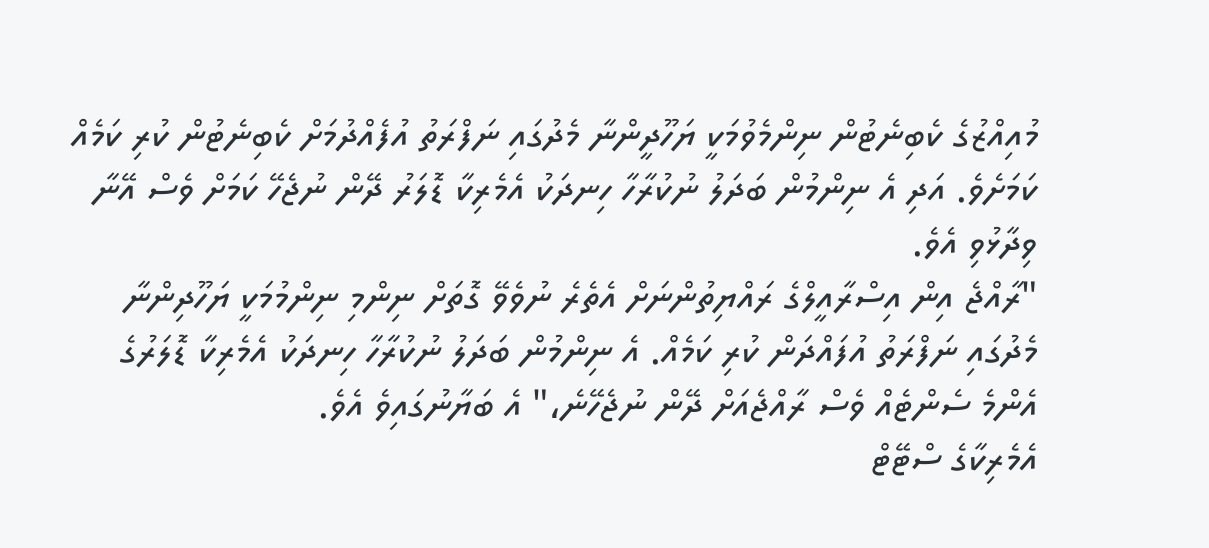މުއިއްޒުގެ ކެބިނެޓުން ނިންމެވުމަކީ ޔަހޫދީންނާ މެދުގައި ނަފްރަތު އުފެއްދުމަށް ކެބިނެޓުން ކުރި ކަމެއް ކަމަށެވެ. އަދި އެ ނިންމުން ބަދަލު ނުކުރާހާ ހިނދަކު އެމެރިކާ ޑޮލަރު ދޭން ނުޖެހޭ ކަމަށް ވެސް އޭނާ ވިދާޅުވި އެވެ.
"ރާއްޖެ އިން އިސްރާއީލްގެ ރައްޔިތުންނަށް އެތެރެ ނުވެވޭ ގޮތަށް ނިންމި ނިންމުމަކީ ޔަހޫދިންނާ މެދުގައި ނަފްރަތު އުފައްދަން ކުރި ކަމެއް. އެ ނިންމުން ބަދަލު ނުކުރާހާ ހިނދަކު އެމެރިކާ ޑޮލަރުގެ އެންމެ ސެންޓެއް ވެސް ރާއްޖެއަށް ދޭން ނުޖެހޭނެ،" އެ ބަޔާނުގައިވެ އެވެ.
އެމެރިކާގެ ސްޓޭޓް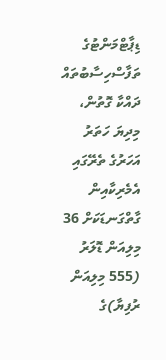ޑިޕާޓްމަންޓުގެ ތަފާސްހިސާބުތައް ދައްކާ ގޮތުން، މިދިޔަ ހަތަރު އަހަރުގެ ތެރޭގައި އެމެރިކާއިން ގާތްގަނޑަކަށް 36 މިލިއަން ޑޮލަރު (555 މިލިއަން ރުފިޔާ)ގެ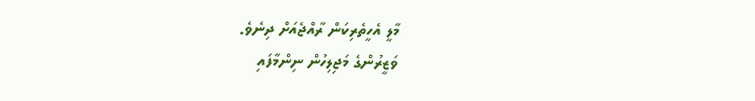މާލީ އެހީތެރިކަން ރާއްޖެއަށް ދިނެވެ.
ވަޒީރުންގެ މަޖިލިހުން ނިންމާފައި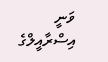ވަނީ އިސްރާއީލްގެ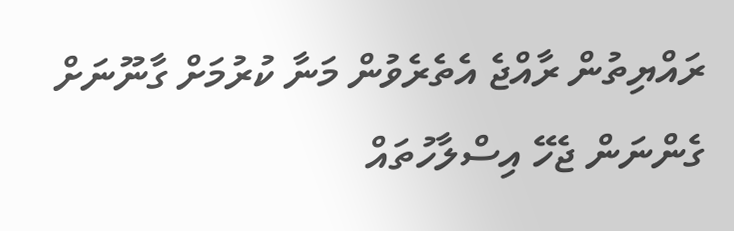ރައްޔިތުން ރާއްޖެ އެތެރެވުން މަނާ ކުރުމަށް ގާނޫނަށް ގެންނަން ޖެހޭ އިސްލާހުތައް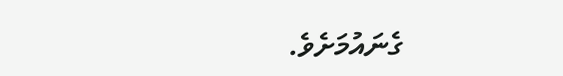ގެނައުމަށެވެ.